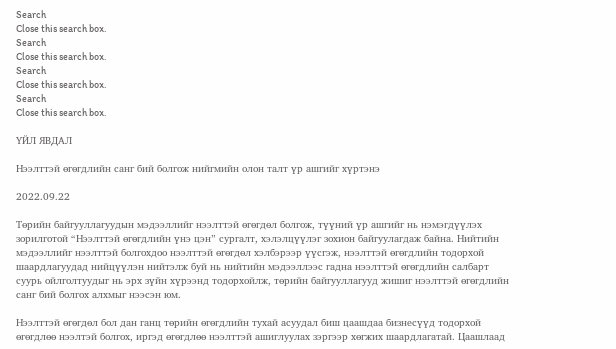Search
Close this search box.
Search
Close this search box.
Search
Close this search box.
Search
Close this search box.

ҮЙЛ ЯВДАЛ

Нээлттэй өгөгдлийн санг бий болгож нийгмийн олон талт үр ашгийг хүртэнэ

2022.09.22

Төрийн байгууллагуудын мэдээллийг нээлттэй өгөгдөл болгож, түүний үр ашгийг нь нэмэгдүүлэх зорилготой “Нээлттэй өгөгдлийн үнэ цэн” сургалт, хэлэлцүүлэг зохион байгуулагдаж байна. Нийтийн мэдээллийг нээлттэй болгохдоо нээлттэй өгөгдөл хэлбэрээр үүсгэж, нээлттэй өгөгдлийн тодорхой шаардлагуудад нийцүүлэн нийтэлж буй нь нийтийн мэдээллээс гадна нээлттэй өгөгдлийн салбарт суурь ойлголтуудыг нь эрх зүйн хүрээнд тодорхойлж, төрийн байгууллагууд жишиг нээлттэй өгөгдлийн санг бий болгох алхмыг нээсэн юм.

Нээлттэй өгөгдөл бол дан ганц төрийн өгөгдлийн тухай асуудал биш цаашдаа бизнесүүд тодорхой өгөгдлөө нээлтэй болгох, иргэд өгөгдлөө нээлттэй ашиглуулах зэргээр хөгжих шаардлагатай. Цаашлаад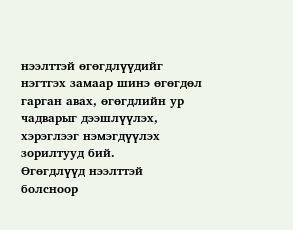нээлттэй өгөгдлүүдийг нэгтгэх замаар шинэ өгөгдөл гарган авах, өгөгдлийн ур чадварыг дээшлүүлэх, хэрэглээг нэмэгдүүлэх зорилтууд бий.
Өгөгдлүүд нээлттэй болсноор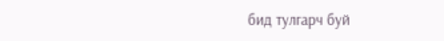бид тулгарч буй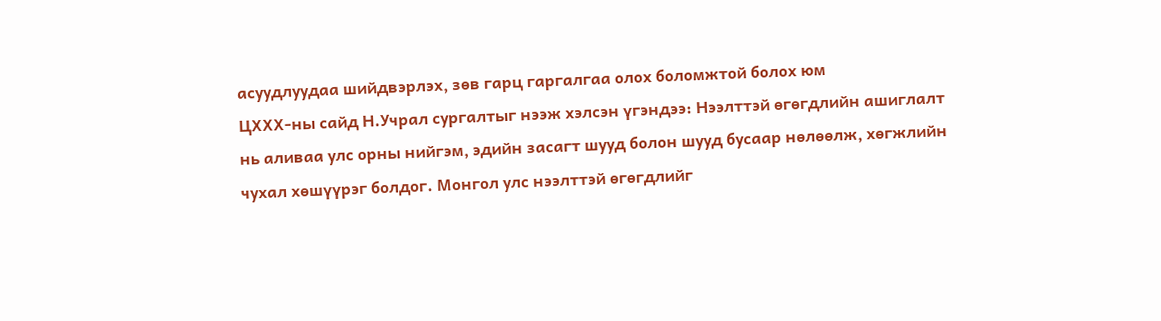асуудлуудаа шийдвэрлэх, зөв гарц гаргалгаа олох боломжтой болох юм
ЦХХХ-ны сайд Н.Учрал сургалтыг нээж хэлсэн үгэндээ: Нээлттэй өгөгдлийн ашиглалт нь аливаа улс орны нийгэм, эдийн засагт шууд болон шууд бусаар нөлөөлж, хөгжлийн чухал хөшүүрэг болдог. Монгол улс нээлттэй өгөгдлийг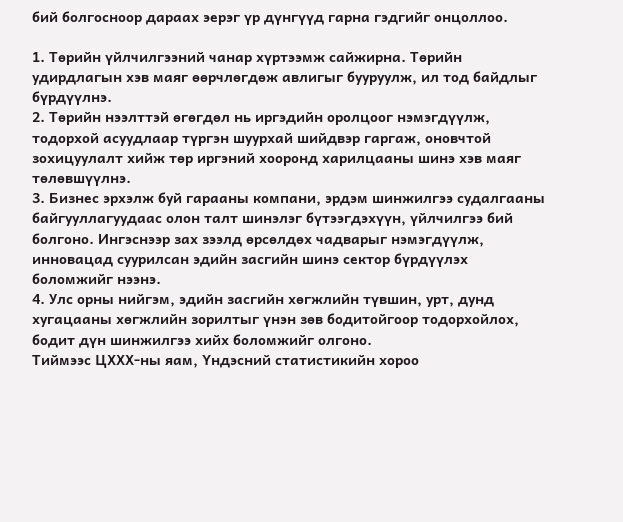бий болгосноор дараах эерэг үр дүнгүүд гарна гэдгийг онцоллоо.

1. Төрийн үйлчилгээний чанар хүртээмж сайжирна. Төрийн удирдлагын хэв маяг өөрчлөгдөж авлигыг бууруулж, ил тод байдлыг бүрдүүлнэ.
2. Төрийн нээлттэй өгөгдөл нь иргэдийн оролцоог нэмэгдүүлж, тодорхой асуудлаар түргэн шуурхай шийдвэр гаргаж, оновчтой зохицуулалт хийж төр иргэний хооронд харилцааны шинэ хэв маяг төлөвшүүлнэ.
3. Бизнес эрхэлж буй гарааны компани, эрдэм шинжилгээ судалгааны байгууллагуудаас олон талт шинэлэг бүтээгдэхүүн, үйлчилгээ бий болгоно. Ингэснээр зах зээлд өрсөлдөх чадварыг нэмэгдүүлж, инновацад суурилсан эдийн засгийн шинэ сектор бүрдүүлэх боломжийг нээнэ.
4. Улс орны нийгэм, эдийн засгийн хөгжлийн түвшин, урт, дунд хугацааны хөгжлийн зорилтыг үнэн зөв бодитойгоор тодорхойлох, бодит дүн шинжилгээ хийх боломжийг олгоно.
Тиймээс ЦХХХ-ны яам, Үндэсний статистикийн хороо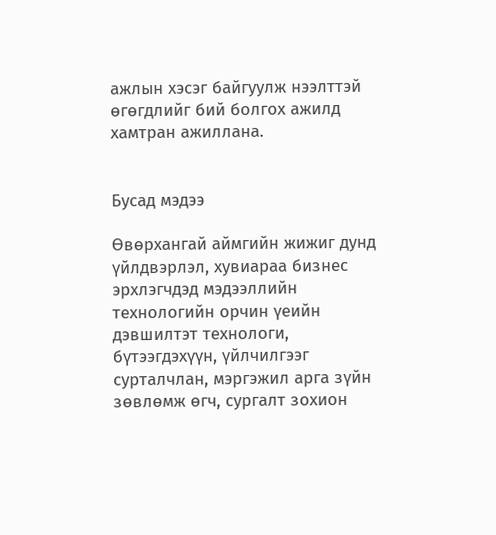ажлын хэсэг байгуулж нээлттэй өгөгдлийг бий болгох ажилд хамтран ажиллана.


Бусад мэдээ

Өвөрхангай аймгийн жижиг дунд үйлдвэрлэл, хувиараа бизнес эрхлэгчдэд мэдээллийн технологийн орчин үеийн дэвшилтэт технологи, бүтээгдэхүүн, үйлчилгээг сурталчлан, мэргэжил арга зүйн зөвлөмж өгч, сургалт зохион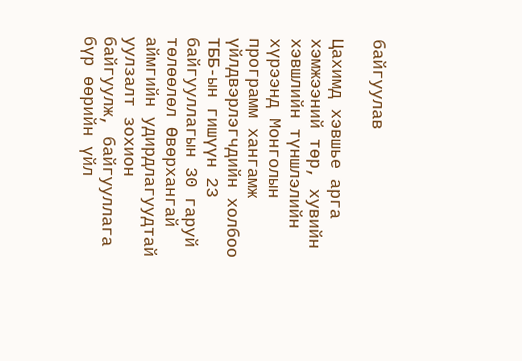байгуулав

Цахимд хэвшье арга хэмжээний төр, хувийн хэвшлийн түншлэлийн хүрээнд Монголын программ хангамж үйлдвэрлэгчдийн холбоо ТББ-ын гишүүн 23 байгууллагын 30 гаруй төлөөлөл Өвөрхангай аймгийн удирдлагуудтай уулзалт зохион байгуулж, байгууллага бүр өөрийн үйл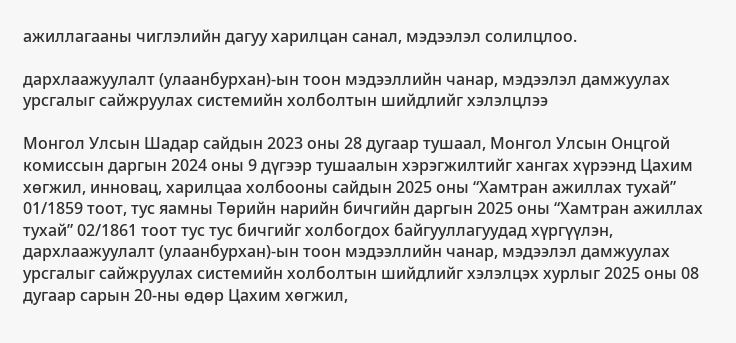ажиллагааны чиглэлийн дагуу харилцан санал, мэдээлэл солилцлоо.

дархлаажуулалт (улаанбурхан)-ын тоон мэдээллийн чанар, мэдээлэл дамжуулах урсгалыг сайжруулах системийн холболтын шийдлийг хэлэлцлээ

Монгол Улсын Шадар сайдын 2023 оны 28 дугаар тушаал, Монгол Улсын Онцгой комиссын даргын 2024 оны 9 дүгээр тушаалын хэрэгжилтийг хангах хүрээнд Цахим хөгжил, инновац, харилцаа холбооны сайдын 2025 оны “Хамтран ажиллах тухай” 01/1859 тоот, тус яамны Төрийн нарийн бичгийн даргын 2025 оны “Хамтран ажиллах тухай” 02/1861 тоот тус тус бичгийг холбогдох байгууллагуудад хүргүүлэн, дархлаажуулалт (улаанбурхан)-ын тоон мэдээллийн чанар, мэдээлэл дамжуулах урсгалыг сайжруулах системийн холболтын шийдлийг хэлэлцэх хурлыг 2025 оны 08 дугаар сарын 20-ны өдөр Цахим хөгжил,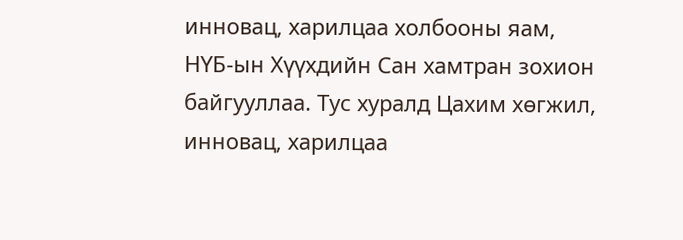инновац, харилцаа холбооны яам, НҮБ-ын Хүүхдийн Сан хамтран зохион байгууллаа. Тус хуралд Цахим хөгжил, инновац, харилцаа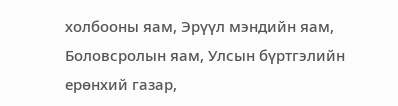холбооны яам, Эрүүл мэндийн яам, Боловсролын яам, Улсын бүртгэлийн ерөнхий газар,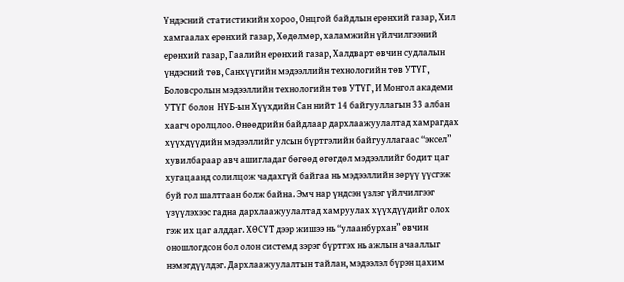Үндэсний статистикийн хороо, Онцгой байдлын ерөнхий газар, Хил хамгаалах ерөнхий газар, Хөдөлмөр, халамжийн үйлчилгээний ерөнхий газар, Гаалийн ерөнхий газар, Халдварт өвчин судлалын үндэсний төв, Санхүүгийн мэдээллийн технологийн төв УТҮГ, Боловсролын мэдээллийн технологийн төв УТҮГ, И Монгол академи УТҮГ болон  НҮБ-ын Хүүхдийн Сан нийт 14 байгууллагын 33 албан хаагч оролцлоо. Өнөөдрийн байдлаар дархлаажуулалтад хамрагдах хүүхдүүдийн мэдээллийг улсын бүртгэлийн байгууллагаас “эксел” хувилбараар авч ашигладаг бөгөөд өгөгдөл мэдээллийг бодит цаг хугацаанд солилцож чадахгүй байгаа нь мэдээллийн зөрүү үүсгэж буй гол шалтгаан болж байна. Эмч нар үндсэн үзлэг үйлчилгээг үзүүлэхээс гадна дархлаажуулалтад хамруулах хүүхдүүдийг олох гэж их цаг алддаг. ХӨСҮТ дээр жишээ нь “улаанбурхан” өвчин оношлогдсон бол олон системд зэрэг бүртгэх нь ажлын ачааллыг нэмэгдүүлдэг. Дархлаажуулалтын тайлан, мэдээлэл бүрэн цахим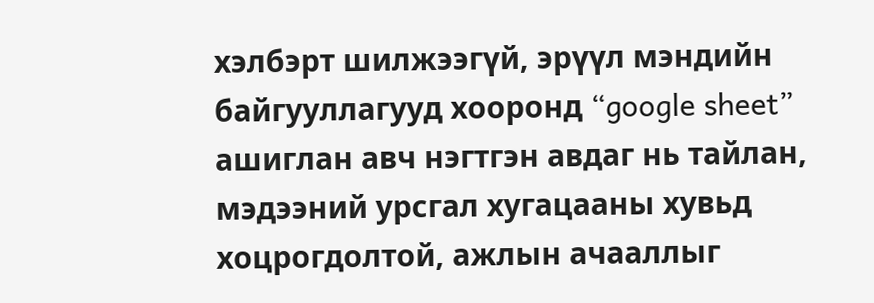хэлбэрт шилжээгүй, эрүүл мэндийн байгууллагууд хооронд “google sheet” ашиглан авч нэгтгэн авдаг нь тайлан, мэдээний урсгал хугацааны хувьд хоцрогдолтой, ажлын ачааллыг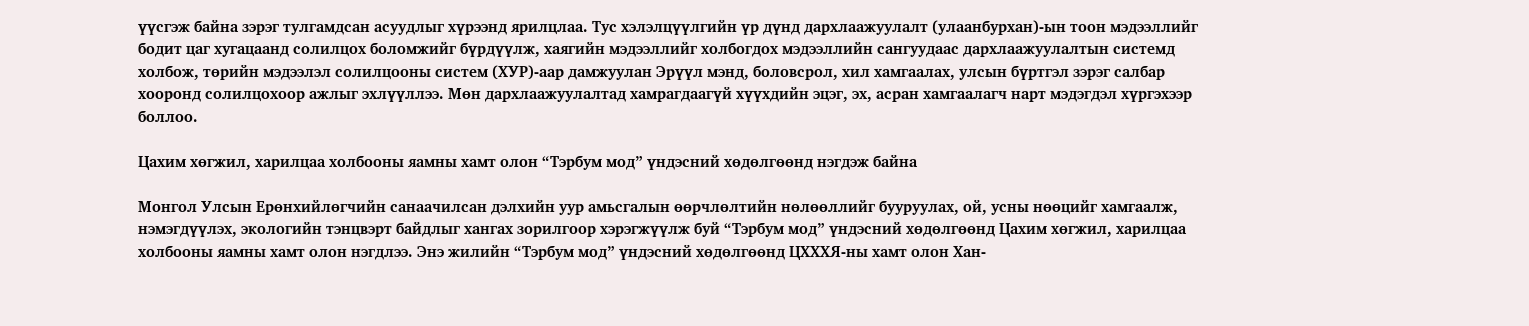үүсгэж байна зэрэг тулгамдсан асуудлыг хүрээнд ярилцлаа. Тус хэлэлцүүлгийн үр дүнд дархлаажуулалт (улаанбурхан)-ын тоон мэдээллийг бодит цаг хугацаанд солилцох боломжийг бүрдүүлж, хаягийн мэдээллийг холбогдох мэдээллийн сангуудаас дархлаажуулалтын системд холбож, төрийн мэдээлэл солилцооны систем (ХУР)-аар дамжуулан Эрүүл мэнд, боловсрол, хил хамгаалах, улсын бүртгэл зэрэг салбар хооронд солилцохоор ажлыг эхлүүллээ. Мөн дархлаажуулалтад хамрагдаагүй хүүхдийн эцэг, эх, асран хамгаалагч нарт мэдэгдэл хүргэхээр боллоо.

Цахим хөгжил, харилцаа холбооны яамны хамт олон “Тэрбум мод” үндэсний хөдөлгөөнд нэгдэж байна

Монгол Улсын Ерөнхийлөгчийн санаачилсан дэлхийн уур амьсгалын өөрчлөлтийн нөлөөллийг бууруулах, ой, усны нөөцийг хамгаалж, нэмэгдүүлэх, экологийн тэнцвэрт байдлыг хангах зорилгоор хэрэгжүүлж буй “Тэрбум мод” үндэсний хөдөлгөөнд Цахим хөгжил, харилцаа холбооны яамны хамт олон нэгдлээ. Энэ жилийн “Тэрбум мод” үндэсний хөдөлгөөнд ЦХХХЯ-ны хамт олон Хан-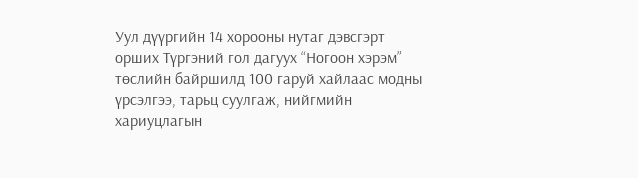Уул дүүргийн 14 хорооны нутаг дэвсгэрт орших Түргэний гол дагуух “Ногоон хэрэм” төслийн байршилд 100 гаруй хайлаас модны үрсэлгээ, тарьц суулгаж, нийгмийн хариуцлагын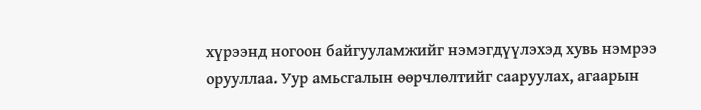хүрээнд ногоон байгууламжийг нэмэгдүүлэхэд хувь нэмрээ орууллаа. Уур амьсгалын өөрчлөлтийг сааруулах, агаарын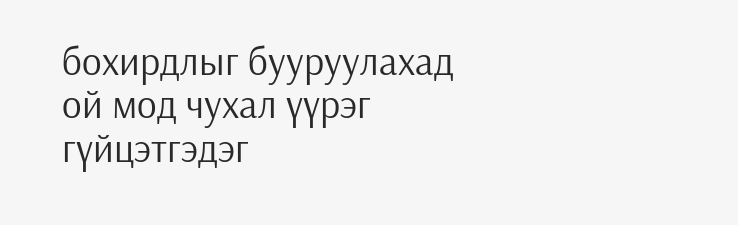бохирдлыг бууруулахад ой мод чухал үүрэг гүйцэтгэдэг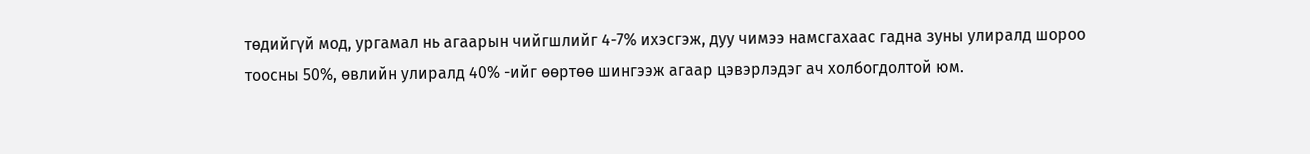төдийгүй мод, ургамал нь агаарын чийгшлийг 4-7% ихэсгэж, дуу чимээ намсгахаас гадна зуны улиралд шороо тоосны 50%, өвлийн улиралд 40% -ийг өөртөө шингээж агаар цэвэрлэдэг ач холбогдолтой юм.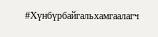#Хүнбүрбайгальхамгаалагч